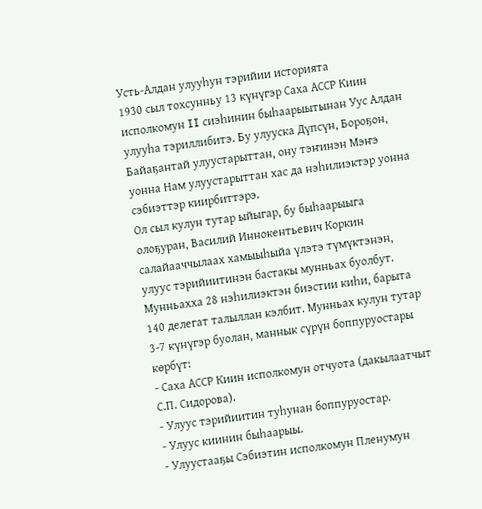Усть-Алдан улууһун тэрийии историята
1930 сыл тохсунньу 13 күнүгэр Саха АССР Киин исполкомун II сиэһинин быһаарыытынан Уус Алдан улууһа тэриллибитэ. Бу улууска Дүпсүн, Бороҕон, Байаҕантай улуустарыттан, ону тэҥинэн Мэҥэ уонна Нам улуустарыттан хас да нэһилиэктэр уонна сэбиэттэр киирбиттэрэ.
Ол сыл кулун тутар ыйыгар, бу быһаарыыга олоҕуран, Василий Иннокентьевич Коркин салайааччылаах хамыыһыйа үлэтэ түмүктэнэн, улуус тэрийиитинэн бастакы мунньах буолбут. Мунньахха 28 нэһилиэктэн биэстии киһи, барыта 140 делегат талыллан кэлбит. Мунньах кулун тутар 3-7 күнүгэр буолан, маннык сүрүн боппуруостары көрбүт:
- Саха АССР Киин исполкомун отчуота (дакылаатчыт С.П. Сидорова).
- Улуус тэрийиитин туһунан боппуруостар.
- Улуус киинин быһаарыы.
- Улуустааҕы Сэбиэтин исполкомун Пленумун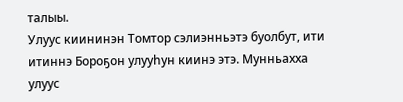талыы.
Улуус киининэн Томтор сэлиэнньэтэ буолбут, ити итиннэ Бороҕон улууһун киинэ этэ. Мунньахха улуус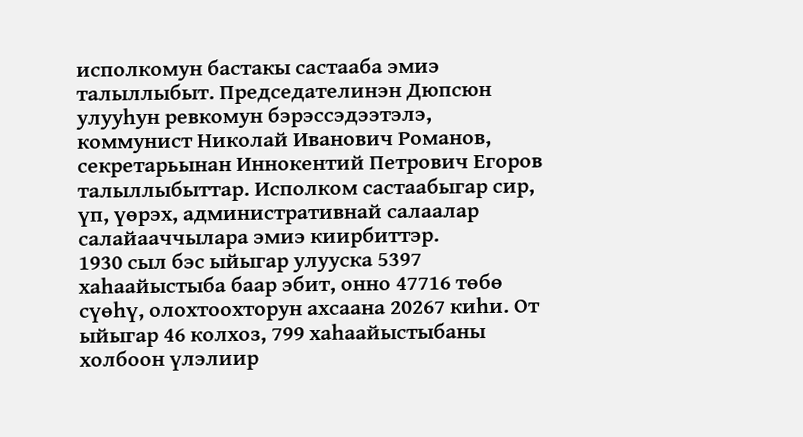исполкомун бастакы састааба эмиэ талыллыбыт. Председателинэн Дюпсюн улууһун ревкомун бэрэссэдээтэлэ, коммунист Николай Иванович Романов, секретарьынан Иннокентий Петрович Егоров талыллыбыттар. Исполком састаабыгар сир, үп, үөрэх, административнай салаалар салайааччылара эмиэ киирбиттэр.
1930 сыл бэс ыйыгар улууска 5397 хаһаайыстыба баар эбит, онно 47716 төбө сүөһү, олохтоохторун ахсаана 20267 киһи. От ыйыгар 46 колхоз, 799 хаһаайыстыбаны холбоон үлэлиир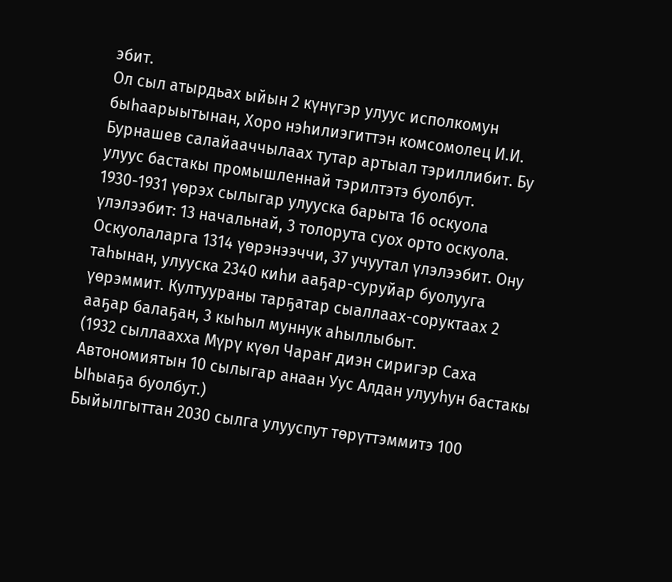эбит.
Ол сыл атырдьах ыйын 2 күнүгэр улуус исполкомун быһаарыытынан, Хоро нэһилиэгиттэн комсомолец И.И. Бурнашев салайааччылаах тутар артыал тэриллибит. Бу улуус бастакы промышленнай тэрилтэтэ буолбут.
1930-1931 үөрэх сылыгар улууска барыта 16 оскуола үлэлээбит: 13 начальнай, 3 толорута суох орто оскуола. Оскуолаларга 1314 үөрэнээччи, 37 учуутал үлэлээбит. Ону таһынан, улууска 2340 киһи ааҕар-суруйар буолууга үөрэммит. Култуураны тарҕатар сыаллаах-соруктаах 2 ааҕар балаҕан, 3 кыһыл муннук аһыллыбыт.
(1932 сыллаахха Мүрү күөл Чараҥ диэн сиригэр Саха Автономиятын 10 сылыгар анаан Уус Алдан улууһун бастакы Ыһыаҕа буолбут.)
Быйылгыттан 2030 сылга улууспут төрүттэммитэ 100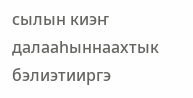сылын киэҥ далааһыннаахтык бэлиэтииргэ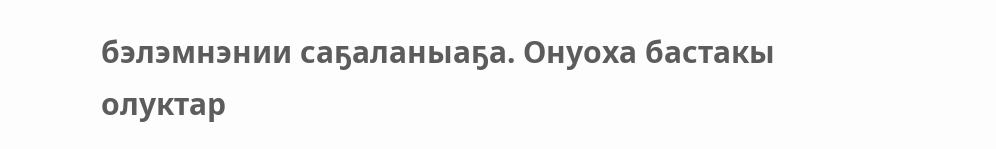бэлэмнэнии саҕаланыаҕа. Онуоха бастакы олуктар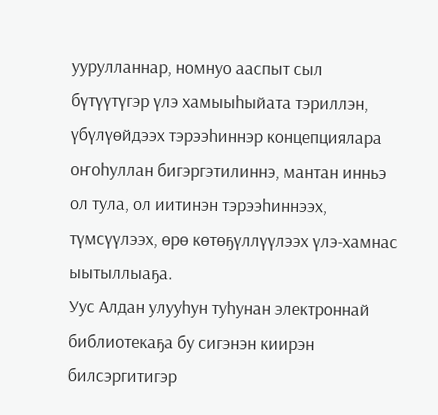уурулланнар, номнуо ааспыт сыл бүтүүтүгэр үлэ хамыыһыйата тэриллэн, үбүлүөйдээх тэрээһиннэр концепциялара оҥоһуллан бигэргэтилиннэ, мантан инньэ ол тула, ол иитинэн тэрээһиннээх, түмсүүлээх, өрө көтөҕүллүүлээх үлэ-хамнас ыытыллыаҕа.
Уус Алдан улууһун туһунан электроннай библиотекаҕа бу сигэнэн киирэн билсэргитигэр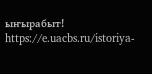ыҥырабыт!
https://e.uacbs.ru/istoriya-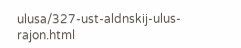ulusa/327-ust-aldnskij-ulus-rajon.html